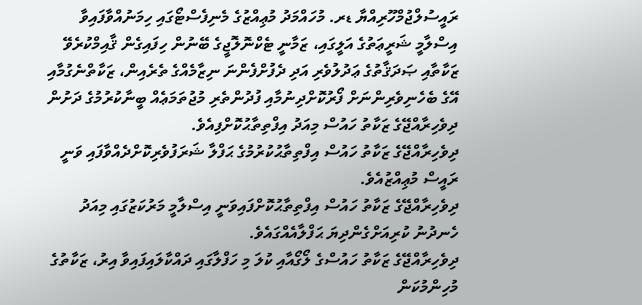ރައީސުލްޖުމްހޫރިއްޔާ ޑރ. މުހައްމަދު މުޢިއްޒުގެ މެނިފެސްޓޯގައި ހިމަނުއްވާފައިވާ އިސްލާމީ ޝަރީޢަތުގެ އަލީގައި، ޒަމާނީ ޓެކްނޮލޮޖީގެ ބޭނުން ހިފައިގެން ޤާއިމްކުރެވޭ ޒަކާތާއި ޞަދަޤާތުގެ ޢަދުލުވެރި އަދި ދެފުށްފެންނަ ނިޒާމެއްގެ ތެރެއިން، ޒަކާތްނެގުމާއި އޭގެ ބެހެނިވެރިންނަށް ފޯރުކޮށްދިނުމާއި ފުދުންތެރި މުޖުތަމަޢެއް ބީނާކުރުމުގެ ދަށުން ދިވެހިރާއްޖޭގެ ޒަކާތު ހައުސް މިއަދު އިފްތިތާޙުކޮށްފިއެވެ.
ދިވެހިރާއްޖޭގެ ޒަކާތު ހައުސް އިފްތިތާޙުކުރުމުގެ ޙަފްލާ ޝަރަފުވެރިކޮށްދެއްވާފައި ވަނީ ރައީސް މުޢިއްޒުއެވެ.
ދިވެހިރާއްޖޭގެ ޒަކާތު ހައުސް އިފްތިތާޙުކޮށްފައިވަނީ އިސްލާމީ މަރުކަޒުގައި މިއަދު ހެނދުނު ކުރިއަށްގެންދިޔަ ޙަފްލާއެއްގައެވެ.
ދިވެހިރާއްޖޭގެ ޒަކާތު ހައުސްގެ ލޯގޯއާއި ކުލަ މި ހަފްލާގައި ދައްކާލައިފައިވާ އިރު، ޒަކާތުގެ މުހިންމުކަން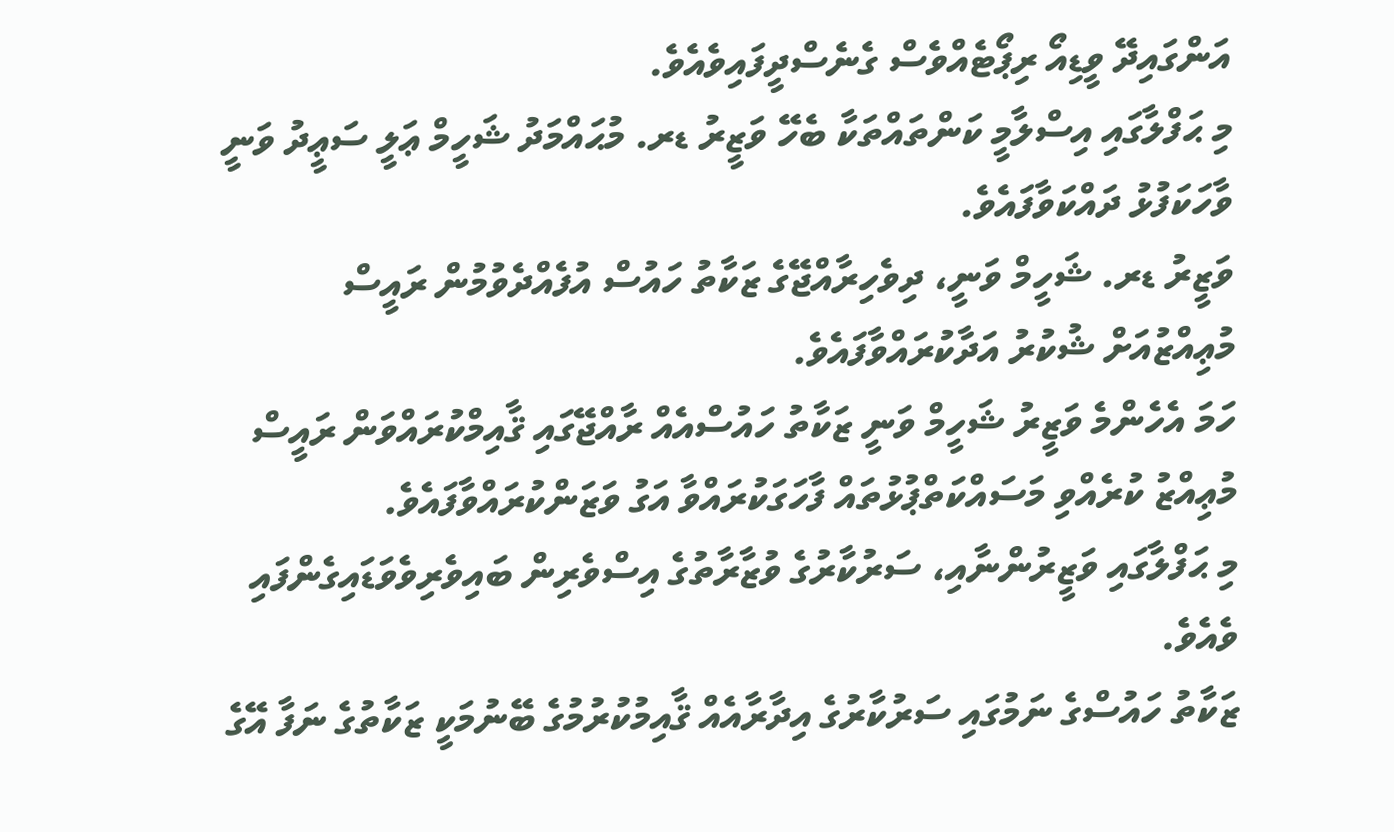އަންގައިދޭ ވީޑިއޯ ރިޕޯޓެއްވެސް ގެނެސްދީފައިވެއެވެ.
މި ޙަފްލާގައި އިސްލާމީ ކަންތައްތަކާ ބެހޭ ވަޒީރު ޑރ. މުޙައްމަދު ޝަހީމް ޢަލީ ސަޢީދު ވަނީ ވާހަކަފުޅު ދައްކަވާފައެވެ.
ވަޒީރު ޑރ. ޝަހީމް ވަނީ، ދިވެހިރާއްޖޭގެ ޒަކާތު ހައުސް އުފެއްދެވުމުން ރައީސް މުޢިއްޒުއަށް ޝުކުރު އަދާކުރައްވާފައެވެ.
ހަމަ އެހެންމެ ވަޒީރު ޝަހީމް ވަނީ ޒަކާތު ހައުސްއެއް ރާއްޖޭގައި ޤާއިމްކުރައްވަން ރައީސް މުޢިއްޒު ކުރެއްވި މަސައްކަތްޕުޅުތައް ފާހަގަކުރައްވާ އަގު ވަޒަންކުރައްވާފައެވެ.
މި ޙަފްލާގައި ވަޒީރުންނާއި، ސަރުކާރުގެ ވުޒާރާތުގެ އިސްވެރިން ބައިވެރިވެވަޑައިގެންފައި ވެއެވެ.
ޒަކާތު ހައުސްގެ ނަމުގައި ސަރުކާރުގެ އިދާރާއެއް ޤާއިމުކުރުމުގެ ބޭނުމަކީ ޒަކާތުގެ ނަފާ އޭގެ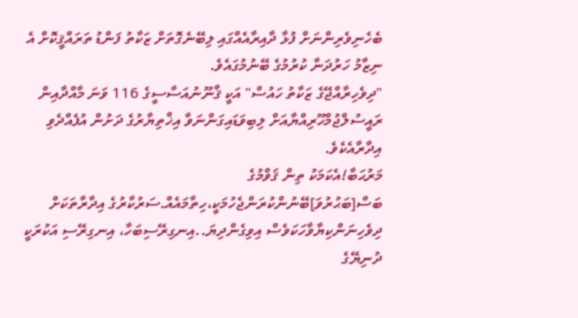ބެހެނިވެރިންނަށް ފުޅާ ދާއިރާއެއްގައި ލިބޭނެގޮތަށް ޒަކާތު ފަންޑު ތަރައްޤީކޮށް އެ ނިޒާމު ހަރުދަނާ ކުރުމުގެ ބޭނުމުގައެވެ.
"ދިވެހިރާއްޖޭގެ ޒަކާތު ހައުސް" އަކީ ޤާނޫނުއަސާސީގެ 116 ވަނަ މާއްދާއިން ރައީސުލްޖުމްހޫރިއްޔާއަށް ލިބިވަޑައިގަންނަވާ އިޚްތިޔާރުގެ ދަށުން އުފެއްދެވި އިދާރާއެކެވެ.
މަރުޙަބާ!އެކަމަކު ތިން ޤަވްމުގެ ބަސް[ބަޙުރުވަ]ބޭނުންކުރަންޖެހުމަކީ،ހިތާމައެއް.ސަރުކާރުގެ އިދާރާތަކަށް ދިވެހިނަންކިޔާވާހަކަވެސް އިވިގެންދިޔަ..އިނގިރޭސިބަހާ، އިނގިރޭސި އަކުރަކީ ދުނިޔޭގެ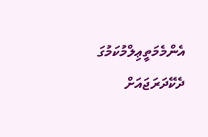އެންމެމަތީޢިލްމުކަމުގަ ދެކޭދަރަޖައަށް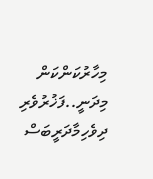މިހާރުކަންކަން މިދަނީ..ފަޚުރުވެރި ދިވެހިމާދަރީބަސް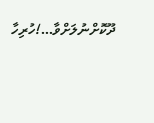ދޫކޮށްނުލަށްވާ…!ހުރިހާ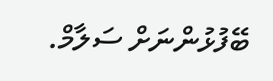ބޭފުޅުންނަށް ސަލާމް.